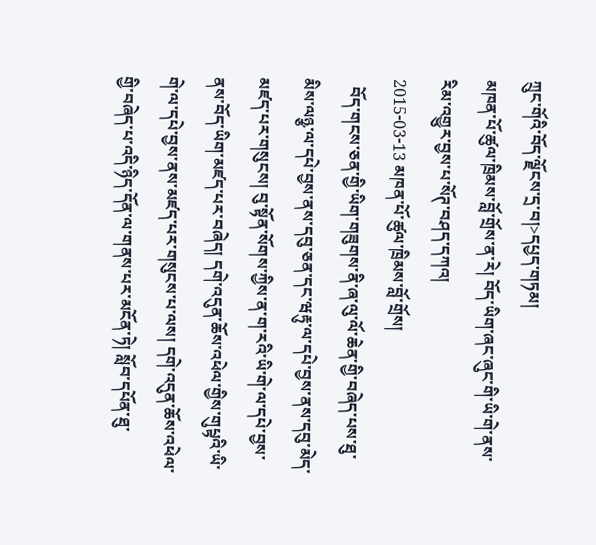ཀྲུང་གོའི་བོད་ལྗོངས་དྲ་བ།>དཔྱད་གཏམ།
མཁན་པོ་ཚུལ་ཁྲིམས་བློ་གྲོས་ན་རེ། བོད་ཡིག་ཞང་ཞུང་གི་ཡི་གེ་ནས་རིམ་འགྱུར་བྱས་པ་སོཊ་བཤད་དཀའ།
2015-03-13 མཁན་པོ་ཚུལ་ཁྲིམས་བློ་གྲོས།
  བོད་གངས་ཅན་གྱི་ཡིག་གཟུགས་ནི་ཞ་ལུ་ལོ་ཆེན་གྱི་བཞེད་པས་ཐུ་མིས་ལཉྩ་ལ་དཔེ་བྱས་ནས་དབུ་ཅན་དང་ཝརྟུ་ལ་དཔེ་བྱས་ནས་དབུ་མེད་མཛད་པར་གསུངས། བུ་སྟོན་སོགས་ཀྱིས་ན་ག་རའི་ཡི་གེ་ལ་དཔེ་བྱས་ནས་བོད་ཡིག་མཛད་པར་བཞེད། དགེ་འདུན་ཆོས་འཕེལ་གྱིས་གུཔྟའི་ཡི་གེ་ལ་དཔེ་བྱས་ནས་མཛད་པར་གསུངས་པ་ལས། དགེ་འདུན་ཆོས་འཕེལ་གྱི་བཞེད་པ་འདི་ཉིད་དོན་ལ་གནས་པར་མངོན་ཏེ། སློབ་དཔོན་ཐུ་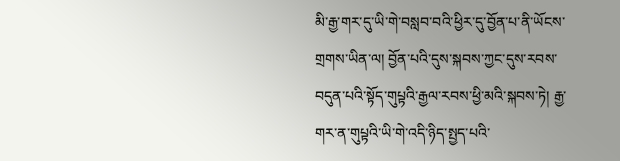མི་རྒྱ་གར་དུ་ཡི་གེ་བསླབ་བའི་ཕྱིར་དུ་བྱོན་པ་ནི་ཡོངས་གྲགས་ཡིན་ལ། བྱོན་པའི་དུས་སྐབས་ཀྱང་དུས་རབས་བདུན་པའི་སྟོད་གུཔྟའི་རྒྱལ་རབས་ཕྱི་མའི་སྐབས་ཏེ། རྒྱ་གར་ན་གུཔྟའི་ཡི་གེ་འདི་ཉིད་སྤྱད་པའི་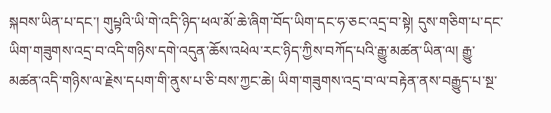སྐབས་ཡིན་པ་དང་། གུཔྟའི་ཡི་གེ་འདི་ཉིད་ཕལ་མོ་ཆེ་ཞིག་བོད་ཡིག་དང་ཧ་ཅང་འདྲ་བ་སྟེ། དུས་གཅིག་པ་དང་ཡིག་གཟུགས་འདྲ་བ་འདི་གཉིས་དགེ་འདུན་ཆོས་འཕེལ་རང་ཉིད་ཀྱིས་བཀོད་པའི་རྒྱུ་མཚན་ཡིན་ལ། རྒྱུ་མཚན་འདི་གཉིས་ལ་རྗེས་དཔག་གི་ནུས་པ་ཅི་བས་ཀྱང་ཆེ། ཡིག་གཟུགས་འདྲ་བ་ལ་བརྟེན་ནས་བརྒྱུད་པ་སྔ་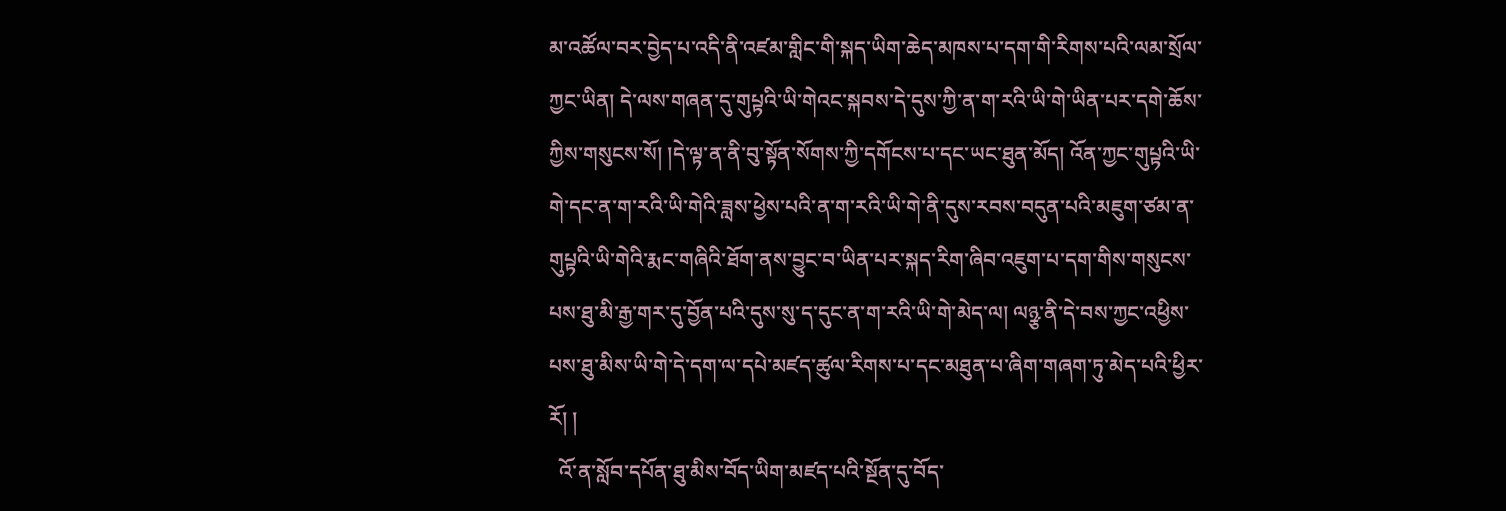མ་འཚོལ་བར་བྱེད་པ་འདི་ནི་འཛམ་གླིང་གི་སྐད་ཡིག་ཆེད་མཁས་པ་དག་གི་རིགས་པའི་ལམ་སྲོལ་ཀྱང་ཡིན། དེ་ལས་གཞན་དུ་གུཔྟའི་ཡི་གེའང་སྐབས་དེ་དུས་ཀྱི་ན་ག་རའི་ཡི་གེ་ཡིན་པར་དགེ་ཆོས་ཀྱིས་གསུངས་སོ། །དེ་ལྟ་ན་ནི་བུ་སྟོན་སོགས་ཀྱི་དགོངས་པ་དང་ཡང་ཐུན་མོད། འོན་ཀྱང་གུཔྟའི་ཡི་གེ་དང་ན་ག་རའི་ཡི་གེའི་ཟླས་ཕྱེས་པའི་ན་ག་རའི་ཡི་གེ་ནི་དུས་རབས་བདུན་པའི་མཇུག་ཙམ་ན་གུཔྟའི་ཡི་གེའི་རྨང་གཞིའི་ཐོག་ནས་བྱུང་བ་ཡིན་པར་སྐད་རིག་ཞིབ་འཇུག་པ་དག་གིས་གསུངས་པས་ཐུ་མི་རྒྱ་གར་དུ་བྱོན་པའི་དུས་སུ་ད་དུང་ན་ག་རའི་ཡི་གེ་མེད་ལ། ལཉྩ་ནི་དེ་བས་ཀྱང་འཕྱིས་པས་ཐུ་མིས་ཡི་གེ་དེ་དག་ལ་དཔེ་མཛད་ཚུལ་རིགས་པ་དང་མཐུན་པ་ཞིག་གཞག་ཏུ་མེད་པའི་ཕྱིར་རོ། །
  འོ་ན་སློབ་དཔོན་ཐུ་མིས་བོད་ཡིག་མཛད་པའི་སྔོན་དུ་བོད་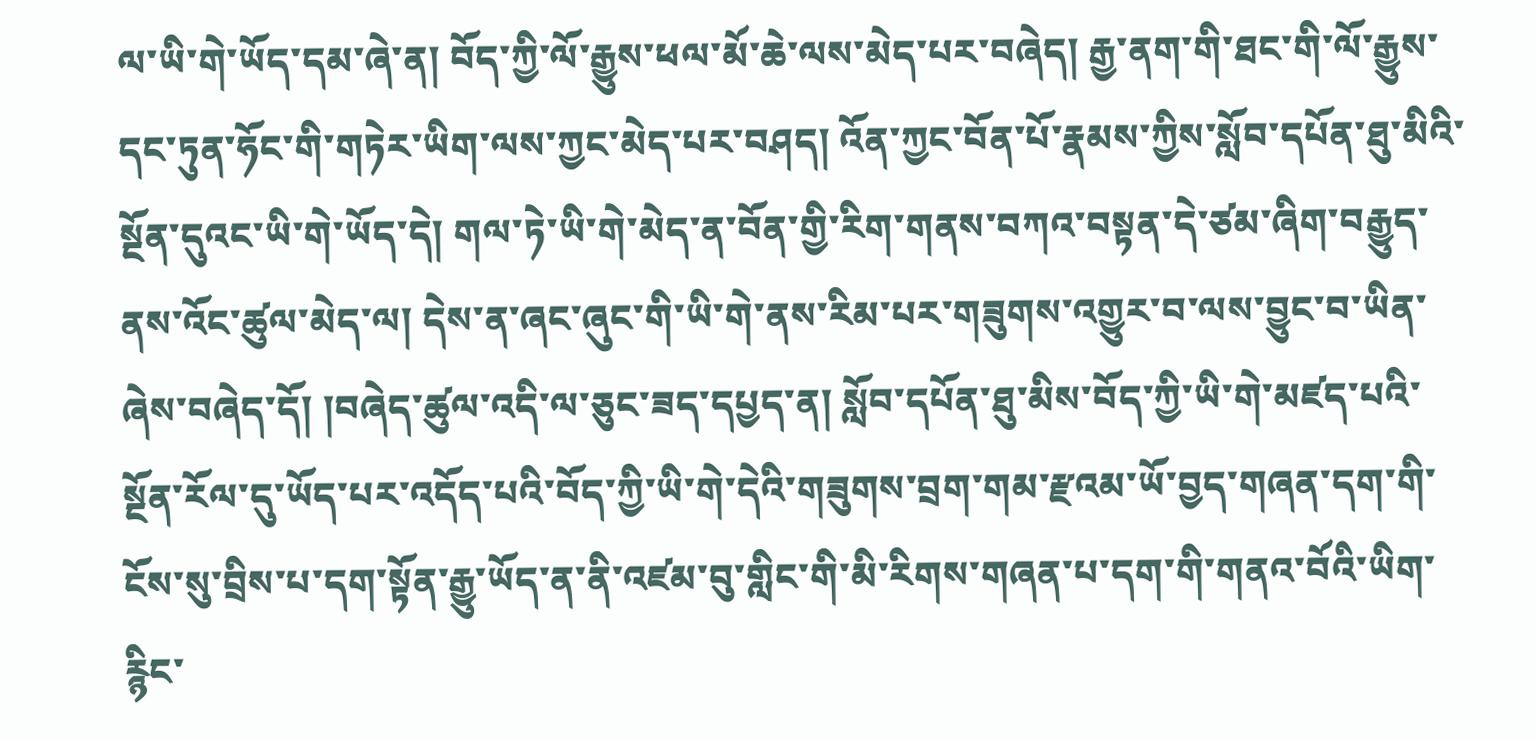ལ་ཡི་གེ་ཡོད་དམ་ཞེ་ན། བོད་ཀྱི་ལོ་རྒྱུས་ཕལ་མོ་ཆེ་ལས་མེད་པར་བཞེད། རྒྱ་ནག་གི་ཐང་གི་ལོ་རྒྱུས་དང་ཏུན་ཧོང་གི་གཏེར་ཡིག་ལས་ཀྱང་མེད་པར་བཤད། འོན་ཀྱང་བོན་པོ་རྣམས་ཀྱིས་སློབ་དཔོན་ཐུ་མིའི་སྔོན་དུའང་ཡི་གེ་ཡོད་དེ། གལ་ཏེ་ཡི་གེ་མེད་ན་བོན་གྱི་རིག་གནས་བཀའ་བསྟན་དེ་ཙམ་ཞིག་བརྒྱུད་ནས་འོང་ཚུལ་མེད་ལ། དེས་ན་ཞང་ཞུང་གི་ཡི་གེ་ནས་རིམ་པར་གཟུགས་འགྱུར་བ་ལས་བྱུང་བ་ཡིན་ཞེས་བཞེད་དོ། །བཞེད་ཚུལ་འདི་ལ་ཅུང་ཟད་དཔྱད་ན། སློབ་དཔོན་ཐུ་མིས་བོད་ཀྱི་ཡི་གེ་མཛད་པའི་སྔོན་རོལ་དུ་ཡོད་པར་འདོད་པའི་བོད་ཀྱི་ཡི་གེ་དེའི་གཟུགས་བྲག་གམ་རྫའམ་ཡོ་བྱད་གཞན་དག་གི་ངོས་སུ་བྲིས་པ་དག་སྟོན་རྒྱུ་ཡོད་ན་ནི་འཛམ་བུ་གླིང་གི་མི་རིགས་གཞན་པ་དག་གི་གནའ་བོའི་ཡིག་རྙིང་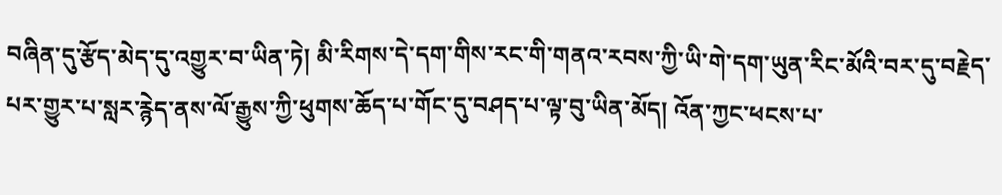བཞིན་དུ་རྩོད་མེད་དུ་འགྱུར་བ་ཡིན་ཏེ། མི་རིགས་དེ་དག་གིས་རང་གི་གནའ་རབས་ཀྱི་ཡི་གེ་དག་ཡུན་རིང་མོའི་བར་དུ་བརྗེད་པར་གྱུར་པ་སླར་རྙེད་ནས་ལོ་རྒྱུས་ཀྱི་ཕུགས་ཆོད་པ་གོང་དུ་བཤད་པ་ལྟ་བུ་ཡིན་མོད། འོན་ཀྱང་ཕངས་པ་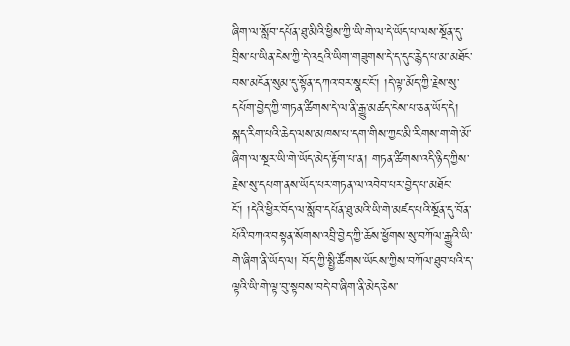ཞིག་ལ་སློབ་དཔོན་ཐུ་མིའི་ཕྱིས་ཀྱི་ཡི་གེ་ལ་དེ་ཡོད་པ་ལས་སྔོན་དུ་བྲིས་པ་ཡིན་ངེས་ཀྱི་དེ་འདྲའི་ཡིག་གཟུགས་དེ་ད་དུང་རྙེད་པ་མ་མཐོང་བས་མངོན་སུམ་དུ་སྟོན་དཀའ་བར་སྣང་ངོ་། །དེ་ལྟ་མོད་ཀྱི་རྗེས་སུ་དཔོག་བྱེད་ཀྱི་གཏན་ཚིགས་དེ་ལ་ནི་རྒྱུ་མཚད་ངེས་པ་ཅན་ཡོད་དེ། སྐད་རིག་པའི་ཆེད་ལས་མཁས་པ་དག་གིས་ཀྱང་མི་རིགས་ག་གེ་མོ་ཞིག་ལ་སྔར་ཡི་གེ་ཡོད་མེད་རྟོག་པ་ན། གཏན་ཚིགས་འདི་ཉིད་ཀྱིས་རྗེས་སུ་དཔག་ནས་ཡོད་པར་གཏན་ལ་འབེབ་པར་བྱེད་པ་མཐོང་ངོ་། །དེའི་ཕྱིར་བོད་ལ་སློབ་དཔོན་ཐུ་མའི་ཡི་གེ་མཛད་པའི་སྔོན་དུ་བོན་པོའི་བཀའ་བསྟན་སོགས་འབྲི་བྱེད་ཀྱི་ཆོས་ཕྱོགས་སུ་བཀོལ་རྒྱུའི་ཡི་གེ་ཞིག་ནི་ཡོད་ལ། བོད་ཀྱི་སྤྱི་ཚོགས་ཡོངས་ཀྱིས་བཀོལ་ཐུབ་པའི་ད་ལྟའི་ཡི་གེ་ལྟ་བུ་སྟབས་བདེ་བ་ཞིག་ནི་མེད་ཅེས་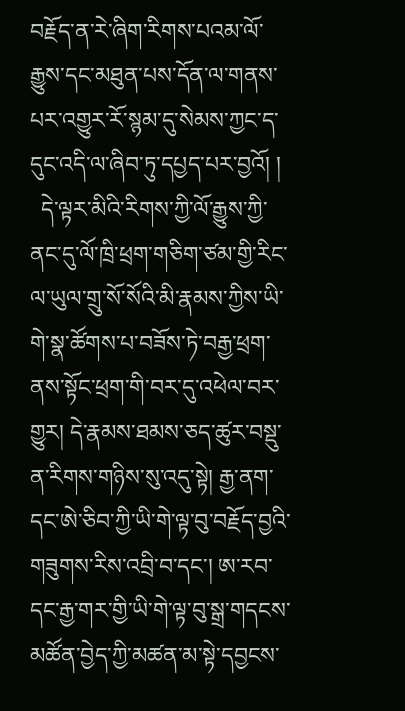བརྗོད་ན་རེ་ཞིག་རིགས་པའམ་ལོ་རྒྱུས་དང་མཐུན་པས་དོན་ལ་གནས་པར་འགྱུར་རོ་སྙམ་དུ་སེམས་ཀྱང་ད་དུང་འདི་ལ་ཞིབ་ཏུ་དཔྱད་པར་བྱའོ། །
  དེ་ལྟར་མིའི་རིགས་ཀྱི་ལོ་རྒྱུས་ཀྱི་ནང་དུ་ལོ་ཁྲི་ཕྲག་གཅིག་ཙམ་གྱི་རིང་ལ་ཡུལ་གྲུ་སོ་སོའི་མི་རྣམས་ཀྱིས་ཡི་གེ་སྣ་ཚོགས་པ་བཟོས་ཏེ་བརྒྱ་ཕྲག་ནས་སྟོང་ཕྲག་གི་བར་དུ་འཕེལ་བར་གྱུར། དེ་རྣམས་ཐམས་ཅད་ཚུར་བསྡུ་ན་རིགས་གཉིས་སུ་འདུ་སྟེ། རྒྱ་ནག་དང་ཨེ་ཅིབ་ཀྱི་ཡི་གེ་ལྟ་བུ་བརྗོད་བྱའི་གཟུགས་རིས་འབྲི་བ་དང་། ཨ་རབ་དང་རྒྱ་གར་གྱི་ཡི་གེ་ལྟ་བུ་སྒྲ་གདངས་མཚོན་བྱེད་ཀྱི་མཚན་མ་སྟེ་དབྱངས་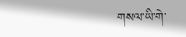གསལ་ཡི་གེ་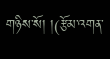གཉིས་སོ། །(རྩོམ་འགན་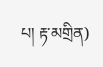པ། རྟ་མགྲིན)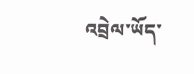འབྲེལ་ཡོད་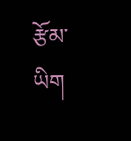རྩོམ་ཡིག